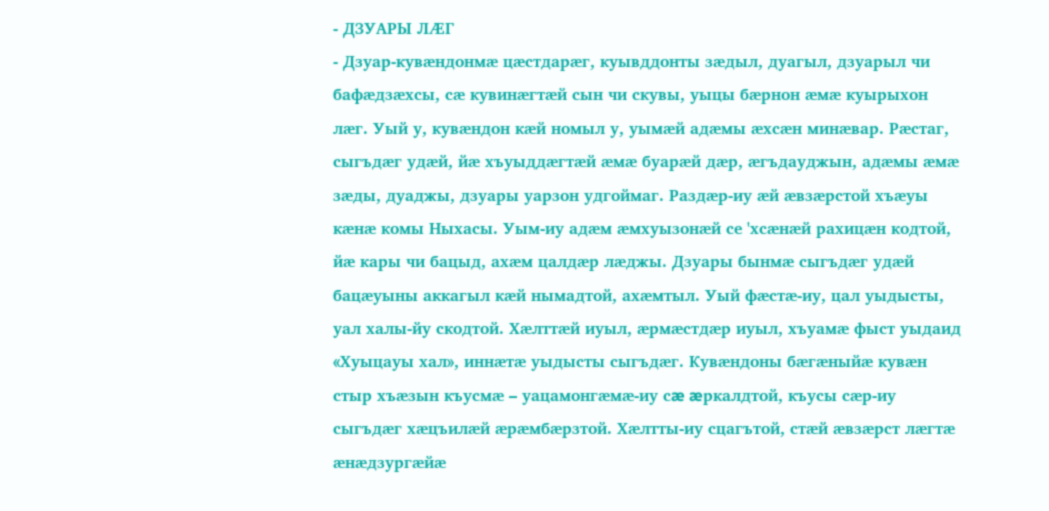- ДЗУАРЫ ЛÆГ
- Дзуар-кувæндонмæ цæстдарæг, куывддонты зæдыл, дуагыл, дзуарыл чи бафæдзæхсы, сæ кувинæгтæй сын чи скувы, уыцы бæрнон æмæ куырыхон лæг. Уый у, кувæндон кæй номыл у, уымæй адæмы æхсæн минæвар. Рæстаг, сыгъдæг удæй, йæ хъуыддæгтæй æмæ буарæй дæр, æгъдауджын, адæмы æмæ зæды, дуаджы, дзуары уарзон удгоймаг. Раздæр-иу æй æвзæрстой хъæуы кæнæ комы Ныхасы. Уым-иу адæм æмхуызонæй се 'хсæнæй рахицæн кодтой, йæ кары чи бацыд, ахæм цалдæр лæджы. Дзуары бынмæ сыгъдæг удæй бацæуыны аккагыл кæй нымадтой, ахæмтыл. Уый фæстæ-иу, цал уыдысты, уал халы-йу скодтой. Хæлттæй иуыл, æрмæстдæр иуыл, хъуамæ фыст уыдаид «Хуыцауы хал», иннæтæ уыдысты сыгъдæг. Кувæндоны бæгæныйæ кувæн стыр хъæзын къусмæ – уацамонгæмæ-иу сæ æркалдтой, къусы сæр-иу сыгъдæг хæцъилæй æрæмбæрзтой. Хæлтты-иу сцагътой, стæй æвзæрст лæгтæ æнæдзургæйæ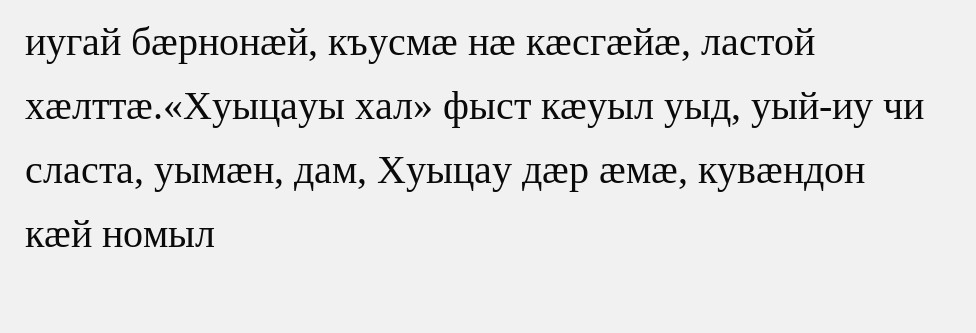иугай бæрнонæй, къусмæ нæ кæсгæйæ, ластой хæлттæ.«Хуыцауы хал» фыст кæуыл уыд, уый-иу чи сласта, уымæн, дам, Хуыцау дæр æмæ, кувæндон кæй номыл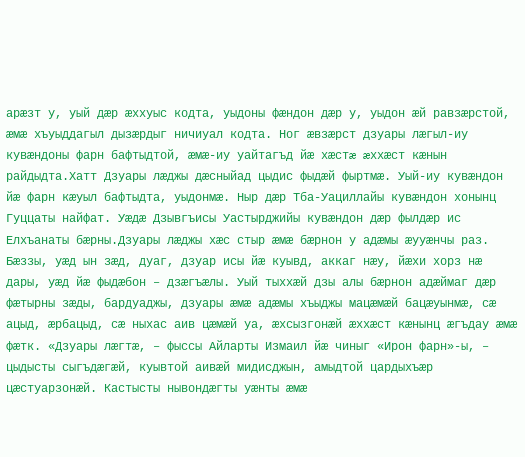арæзт у, уый дæр æххуыс кодта, уыдоны фæндон дæр у, уыдон æй равзæрстой, æмæ хъуыддагыл дызæрдыг ничиуал кодта. Ног æвзæрст дзуары лæгыл-иу кувæндоны фарн бафтыдтой, æмæ-иу уайтагъд йæ хæстæ æххæст кæнын райдыдта.Хатт Дзуары лæджы дæсныйад цыдис фыдæй фыртмæ. Уый-иу кувæндон йæ фарн кæуыл бафтыдта, уыдонмæ. Ныр дæр Тба-Уациллайы кувæндон хонынц Гуццаты найфат. Уæдæ Дзывгъисы Уастырджийы кувæндон дæр фылдæр ис Елхъанаты бæрны.Дзуары лæджы хæс стыр æмæ бæрнон у адæмы æууæнчы раз. Бæззы, уæд ын зæд, дуаг, дзуар исы йæ куывд, аккаг нæу, йæхи хорз нæ дары, уæд йæ фыдæбон – дзæгъæлы. Уый тыххæй дзы алы бæрнон адæймаг дæр фæтырны зæды, бардуаджы, дзуары æмæ адæмы хъыджы мацæмæй бацæуынмæ, сæ ацыд, æрбацыд, сæ ныхас аив цæмæй уа, æхсызгонæй æххæст кæнынц æгъдау æмæ фæтк. «Дзуары лæгтæ, – фыссы Айларты Измаил йæ чиныг «Ирон фарн»-ы, – цыдысты сыгъдæгæй, куывтой аивæй мидисджын, амыдтой цардыхъæр цæстуарзонæй. Кастысты нывондæгты уæнты æмæ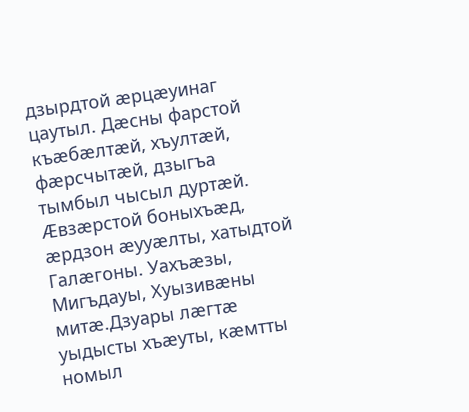дзырдтой æрцæуинаг цаутыл. Дæсны фарстой къæбæлтæй, хъултæй, фæрсчытæй, дзыгъа тымбыл чысыл дуртæй. Æвзæрстой боныхъæд, æрдзон æууæлты, хатыдтой Галæгоны. Уахъæзы, Мигъдауы, Хуызивæны митæ.Дзуары лæгтæ уыдысты хъæуты, кæмтты номыл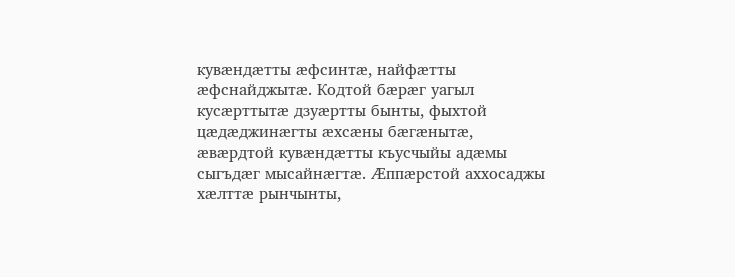кувæндæтты æфсинтæ, найфæтты æфснайджытæ. Кодтой бæрæг уагыл кусæрттытæ дзуæртты бынты, фыхтой цæдæджинæгты æхсæны бæгæнытæ, æвæрдтой кувæндæтты къусчыйы адæмы сыгъдæг мысайнæгтæ. Æппæрстой аххосаджы хæлттæ рынчынты,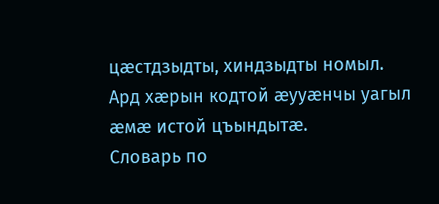цæстдзыдты, хиндзыдты номыл. Ард хæрын кодтой æууæнчы уагыл æмæ истой цъындытæ.
Словарь по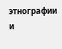этнографии и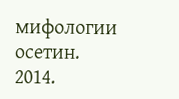мифологии осетин. 2014.